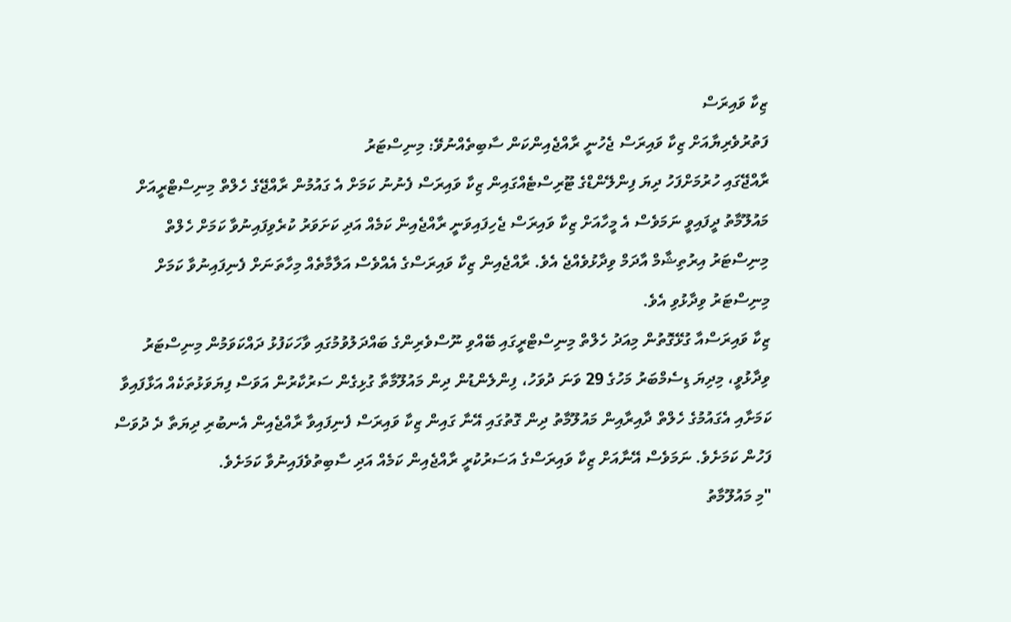ޒިކާ ވައިރަސް
ފަތުރުވެރިޔާއަށް ޒިކާ ވައިރަސް ޖެހުނީ ރާއްޖެއިންކަން ސާބިތެއްނުވޭ: މިނިސްޓަރު
ރާއްޖޭގައި ހުރުމަށްފަހު ދިޔަ ފިންލޭންޑްގެ ޓޫރިސްޓެއްގައިން ޒިކާ ވައިރަސް ފެނުނު ކަމަށް އެ ގައުމުން ރާއްޖޭގެ ހެލްތް މިނިސްޓްރީއަށް މައުލޫމާތު ދީފައިވީ ނަމަވެސް އެ މީހާއަށް ޒިކާ ވައިރަސް ޖެހިފައިވަނީ ރާއްޖެއިން ކަމެއް އަދި ކަށަވަރު ކުރެވިފައިނުވާ ކަމަށް ހެލްތް މިނިސްޓަރު އިރުތިޝާމް އާދަމް ވިދާޅުވެއްޖެ އެވެ. ރާއްޖެއިން ޒިކާ ވައިރަސްގެ އެއްވެސް އަލާމާތެއް މިހާތަނަށް ފެނިފައިނުވާ ކަމަށް މިނިސްޓަރު ވިދާޅުވި އެވެ.
ޒިކާ ވައިރަސްއާ ގުޅޭގޮތުން މިއަދު ހެލްތް މިނިސްޓްރީގައި ބޭއްވި ނޫސްވެރިންގެ ބައްދަލުވުމުގައި ވާހަކަފުޅު ދައްކަވަމުން މިނިސްޓަރު ވިދާޅުވީ، މިދިޔަ ޑިސެމްބަރު މަހުގެ 29 ވަނަ ދުވަހު، ފިންލެންޑުން ދިން މައުލޫމާތާ ގުޅިގެން ސަރުކާރުން އަވަސް ފިޔަވަޅުތަކެއް އަޅާފައިވާ ކަމަށާއި އެގައުމުގެ ހެލްތް ދާއިރާއިން މައުލޫމާތު ދިން ގޮތުގައި އޭނާ ގައިން ޒިކާ ވައިރަސް ފެނިފައިވާ ރާއްޖެއިން އެނބުރި ދިޔަތާ ދެ ދުވަސް ފަހުން ކަމަށެވެ. ނަމަވެސް އޭނާއަށް ޒިކާ ވައިރަސްގެ އަސަރުކުރީ ރާއްޖެއިން ކަމެއް އަދި ސާބިތުވެފައިނުވާ ކަމަށެވެ.
"މި މައުލޫމާތު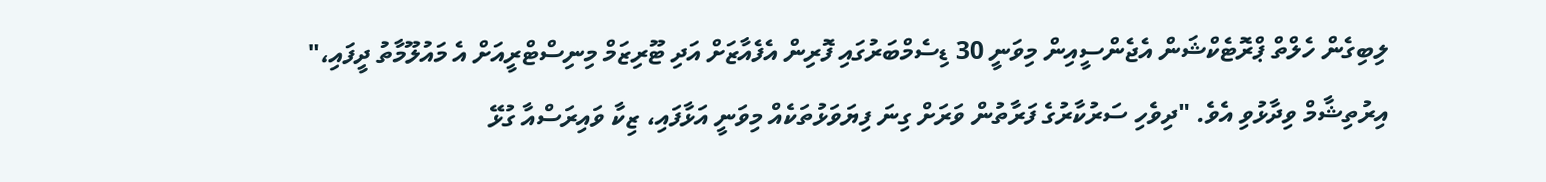ލިބިގެން ހެލްތް ޕްރޮޓެކްޝަން އެޖެންސީއިން މިވަނީ 30 ޑިސެމްބަރުގައި ފޮރިން އެފެއާޒަށް އަދި ޓޫރިޒަމް މިނިސްޓްރީއަށް އެ މައުލޫމާތު ދީފައި،" އިރުތިޝާމް ވިދާޅުވި އެވެ. "ދިވެހި ސަރުކާރުގެ ފަރާތުން ވަރަށް ގިނަ ފިޔަވަޅުތަކެއް މިވަނީ އަޅާފައި، ޒިކާ ވައިރަސްއާ ގުޅޭ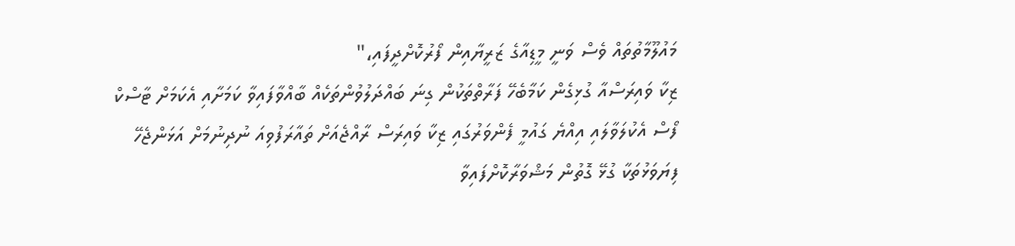މައުލޫމާތުތައް ވެސް ވަނީ މީޑިއާގެ ޒަރީޔާއިން ފޯރުކޮށްދީފައި،"
ޒިކާ ވައިރަސްއާ ގުޅިގެން ކަމާބެހޭ ފަރާތްތަކުން ގިނަ ބައްދަލުވުންތަކެއް ބާއްވާފައިވާ ކަމަށާއި އެކަމަށް ޓާސްކް ފޯސް އެކުލަވާލައި އިއްޔެ ގައުމީ ފެންވަރުގައި ޒިކާ ވައިރަސް ރާއްޖެއަށް ތައާރަފުވިއަ ނުދިނުމަށް އަޅަންޖެހޭ ފިޔަވަޅުތަކާ ގުޅޭ ގޮތުން މަޝްވަރާކޮށްފައިވާ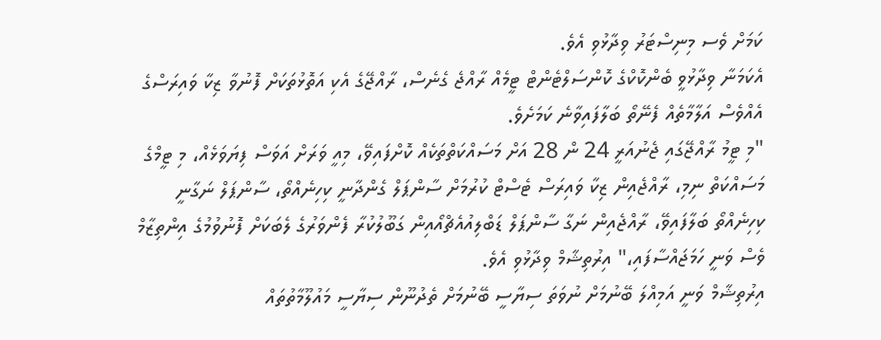ކަމަށް ވެސ މިނިސްޓަރު ވިދާޅުވި އެވެ.
އެކަމަނާ ވިދާޅުވީ ބެންކޮކްގެ ކޮންސަލްޓެންޓް ޓީމެއް ރާއްޖެ ގެނެސް، ރާއްޖޭގެ އެކި އަތޮޅުތަކަށް ފޮނުވާ ޒިކާ ވައިރަސްގެ އެއްވެސް އަލާމާތެއް ފެނޭތޯ ބަލާފައިވާނެ ކަމަށެވެ.
"މި ޓީމު ރާއްޖޭގައި ޖެނުއަރީ 24 ން 28 އަށް މަސައްކަތްތަކެއް ކޮށްފައިވޭ، މިއީ ވަރަށް އަވަސް ފިޔަވަޅެއް، މި ޓީމްގެ މަސައްކަތް ނިމި، ރާއްޖެއިން ޒިކާ ވައިރަސް ޓެސްޓް ކުރުމަށް ސާންޕަލް ގެންދާނީ ކިހިނެއްތޯ، ސާންޕަލް ނަގާނީ ކިހިނެއްތޯ ބަލާފައިވޭ، ރާއްޖެއިން ނަގާ ސާންޕަލް ޑަބްލިއުއެޗްއޯއިން ގަބޫލުކުރާ ފެންވަރުގެ ލެބަކަށް ފޮނުވުމުގެ އިންތިޒާމް ވެސް ވަނީ ހަމަޖައްސާފައި،" އިރުތިޝާމް ވިދާޅުވި އެވެ.
އިރުތިޝާމް ވަނީ އަމިއްލަ ބޭނުމަށް ނުވަތަ ސިޔާސީ ބޭނުމަށް ތެދުނޫން ސިޔާސީ މައުލޫމާތުތައް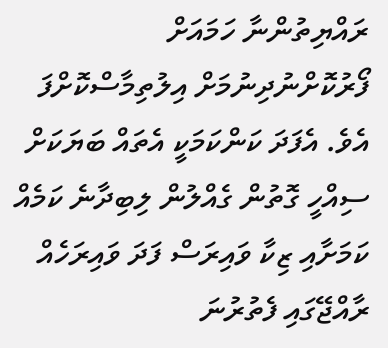ރައްޔިތުންނާ ހަމައަށް ފޯރުކޮށްނުދިނުމަށް އިލުތިމާސްކޮށްފަ އެވެ. އެފަދަ ކަންކަމަކީ އެތައް ބަޔަކަށް ސިއްހީ ގޮތުން ގެއްލުން ލިބިދާނެ ކަމެއް ކަމަށާއި ޒިކާ ވައިރަސް ފަދަ ވައިރަހެއް ރާއްޖޭގައި ފެތުރުނަ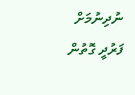ނުދިނުމަށް ފަރުދީ ގޮތުން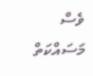ވެސް މަސައްކަތް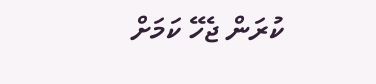ކުރަން ޖެހޭ ކަމަށް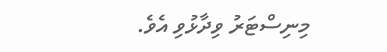މިނިސްޓަރު ވިދާޅުވި އެވެ.